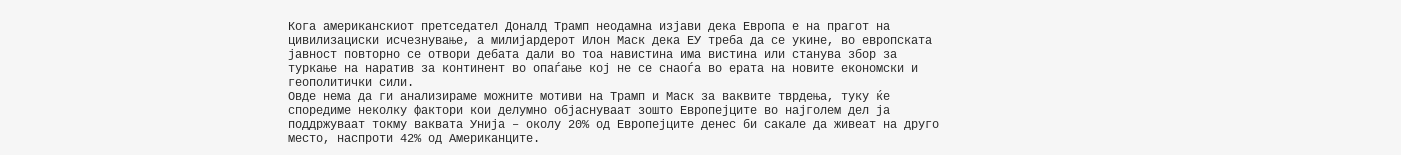Кога американскиот претседател Доналд Трамп неодамна изјави дека Европа е на прагот на цивилизациски исчезнување, а милијардерот Илон Маск дека ЕУ треба да се укине, во европската јавност повторно се отвори дебата дали во тоа навистина има вистина или станува збор за туркање на наратив за континент во опаѓање кој не се снаоѓа во ерата на новите економски и геополитички сили.
Овде нема да ги анализираме можните мотиви на Трамп и Маск за ваквите тврдења, туку ќе споредиме неколку фактори кои делумно објаснуваат зошто Европејците во најголем дел ја поддржуваат токму ваквата Унија – околу 20% од Европејците денес би сакале да живеат на друго место, наспроти 42% од Американците.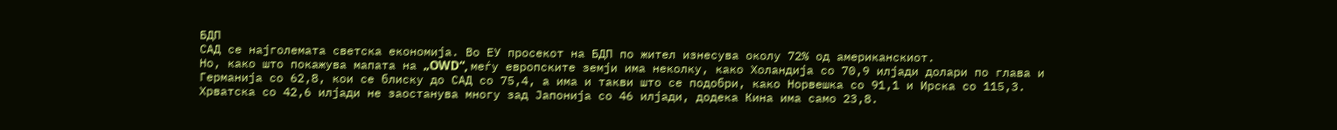БДП
САД се најголемата светска економија. Во ЕУ просекот на БДП по жител изнесува околу 72% од американскиот.
Но, како што покажува мапата на „OWD“, меѓу европските земји има неколку, како Холандија со 70,9 илјади долари по глава и Германија со 62,8, кои се блиску до САД со 75,4, а има и такви што се подобри, како Норвешка со 91,1 и Ирска со 115,3. Хрватска со 42,6 илјади не заостанува многу зад Јапонија со 46 илјади, додека Кина има само 23,8.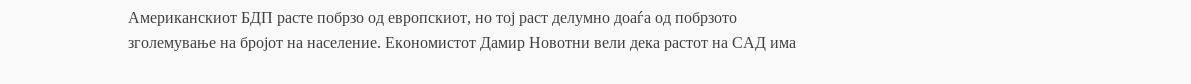Американскиот БДП расте побрзо од европскиот, но тој раст делумно доаѓа од побрзото зголемување на бројот на население. Економистот Дамир Новотни вели дека растот на САД има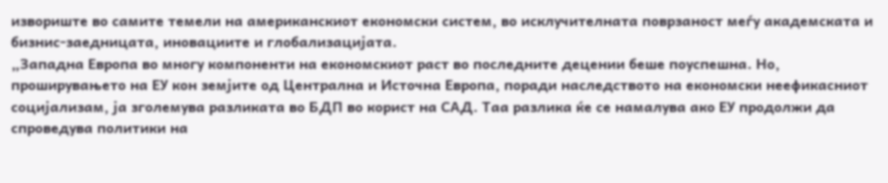извориште во самите темели на американскиот економски систем, во исклучителната поврзаност меѓу академската и бизнис-заедницата, иновациите и глобализацијата.
„Западна Европа во многу компоненти на економскиот раст во последните децении беше поуспешна. Но, проширувањето на ЕУ кон земјите од Централна и Источна Европа, поради наследството на економски неефикасниот социјализам, ја зголемува разликата во БДП во корист на САД. Таа разлика ќе се намалува ако ЕУ продолжи да спроведува политики на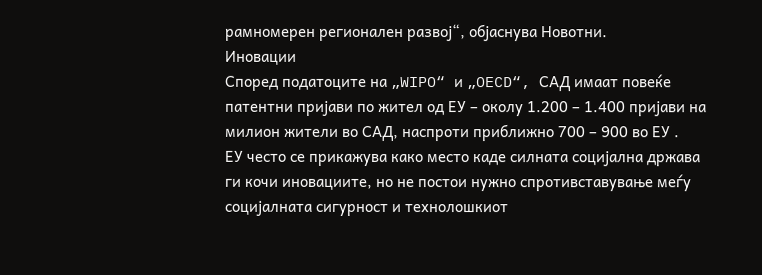рамномерен регионален развој“, објаснува Новотни.
Иновации
Според податоците на „WIPO“ и „OECD“, САД имаат повеќе патентни пријави по жител од ЕУ – околу 1.200 – 1.400 пријави на милион жители во САД, наспроти приближно 700 – 900 во ЕУ .
ЕУ често се прикажува како место каде силната социјална држава ги кочи иновациите, но не постои нужно спротивставување меѓу социјалната сигурност и технолошкиот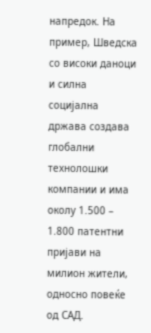напредок. На пример, Шведска со високи даноци и силна социјална држава создава глобални технолошки компании и има околу 1.500 – 1.800 патентни пријави на милион жители, односно повеќе од САД.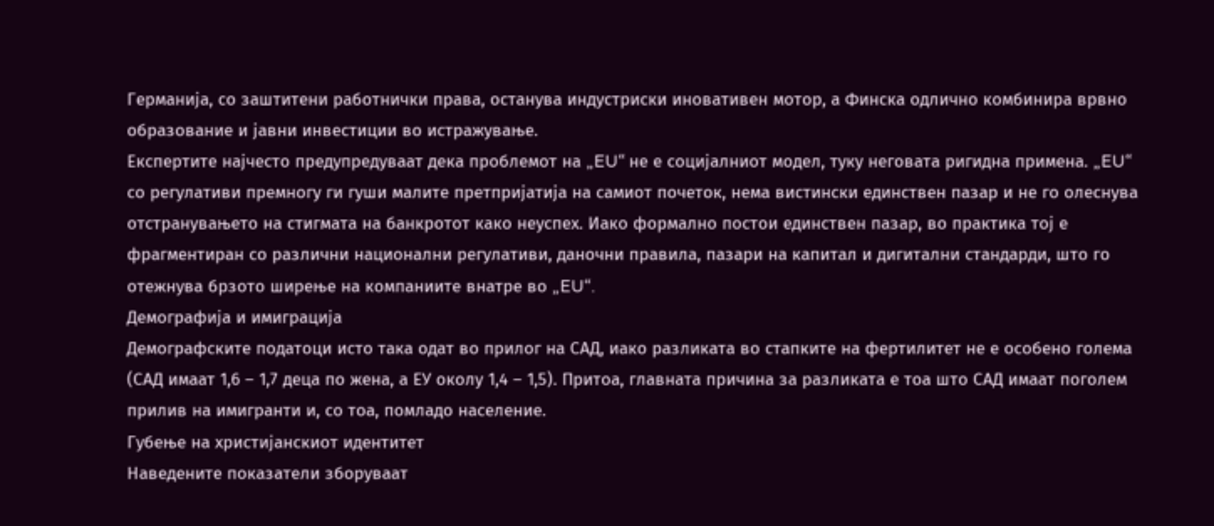Германија, со заштитени работнички права, останува индустриски иновативен мотор, а Финска одлично комбинира врвно образование и јавни инвестиции во истражување.
Експертите најчесто предупредуваат дека проблемот на „EU“ не е социјалниот модел, туку неговата ригидна примена. „EU“ со регулативи премногу ги гуши малите претпријатија на самиот почеток, нема вистински единствен пазар и не го олеснува отстранувањето на стигмата на банкротот како неуспех. Иако формално постои единствен пазар, во практика тој е фрагментиран со различни национални регулативи, даночни правила, пазари на капитал и дигитални стандарди, што го отежнува брзото ширење на компаниите внатре во „EU“.
Демографија и имиграција
Демографските податоци исто така одат во прилог на САД, иако разликата во стапките на фертилитет не е особено голема (САД имаат 1,6 – 1,7 деца по жена, а ЕУ околу 1,4 – 1,5). Притоа, главната причина за разликата е тоа што САД имаат поголем прилив на имигранти и, со тоа, помладо население.
Губење на христијанскиот идентитет
Наведените показатели зборуваат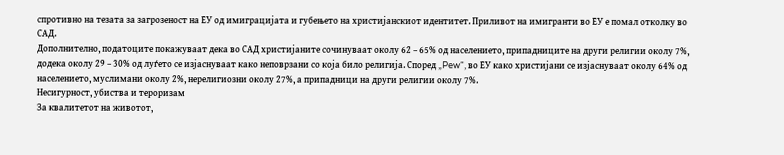спротивно на тезата за загрозеност на ЕУ од имиграцијата и губењето на христијанскиот идентитет. Приливот на имигранти во ЕУ е помал отколку во САД.
Дополнително, податоците покажуваат дека во САД христијаните сочинуваат околу 62 – 65% од населението, припадниците на други религии околу 7%, додека околу 29 – 30% од луѓето се изјаснуваат како неповрзани со која било религија. Според „Pew“, во ЕУ како христијани се изјаснуваат околу 64% од населението, муслимани околу 2%, нерелигиозни околу 27%, а припадници на други религии околу 7%.
Несигурност, убиства и тероризам
За квалитетот на животот,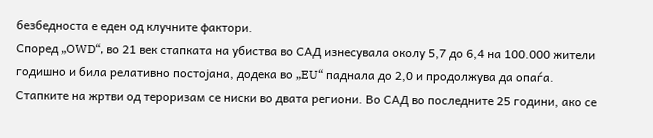безбедноста е еден од клучните фактори.
Според „OWD“, во 21 век стапката на убиства во САД изнесувала околу 5,7 до 6,4 на 100.000 жители годишно и била релативно постојана, додека во „EU“ паднала до 2,0 и продолжува да опаѓа.
Стапките на жртви од тероризам се ниски во двата региони. Во САД во последните 25 години, ако се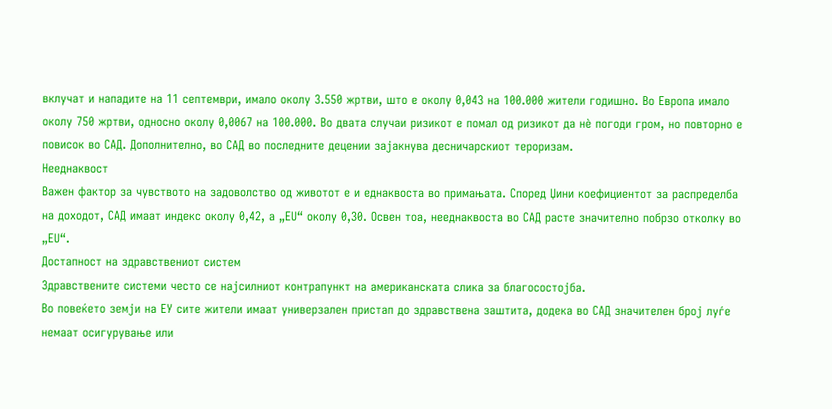вклучат и нападите на 11 септември, имало околу 3.550 жртви, што е околу 0,043 на 100.000 жители годишно. Во Европа имало околу 750 жртви, односно околу 0,0067 на 100.000. Во двата случаи ризикот е помал од ризикот да нè погоди гром, но повторно е повисок во САД. Дополнително, во САД во последните децении зајакнува десничарскиот тероризам.
Нееднаквост
Важен фактор за чувството на задоволство од животот е и еднаквоста во примањата. Според Џини коефициентот за распределба на доходот, САД имаат индекс околу 0,42, а „EU“ околу 0,30. Освен тоа, нееднаквоста во САД расте значително побрзо отколку во „EU“.
Достапност на здравствениот систем
Здравствените системи често се најсилниот контрапункт на американската слика за благосостојба.
Во повеќето земји на ЕУ сите жители имаат универзален пристап до здравствена заштита, додека во САД значителен број луѓе немаат осигурување или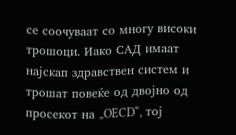се соочуваат со многу високи трошоци. Иако САД имаат најскап здравствен систем и трошат повеќе од двојно од просекот на „OECD“, тој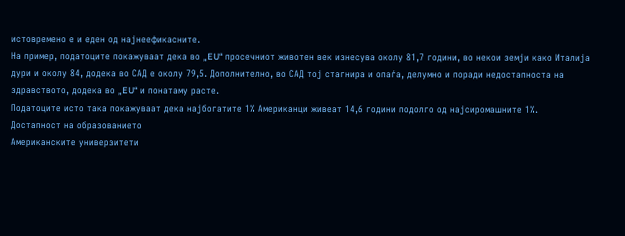истовремено е и еден од најнеефикасните.
На пример, податоците покажуваат дека во „EU“ просечниот животен век изнесува околу 81,7 години, во некои земји како Италија дури и околу 84, додека во САД е околу 79,5. Дополнително, во САД тој стагнира и опаѓа, делумно и поради недостапноста на здравството, додека во „EU“ и понатаму расте.
Податоците исто така покажуваат дека најбогатите 1% Американци живеат 14,6 години подолго од најсиромашните 1%.
Достапност на образованието
Американските универзитети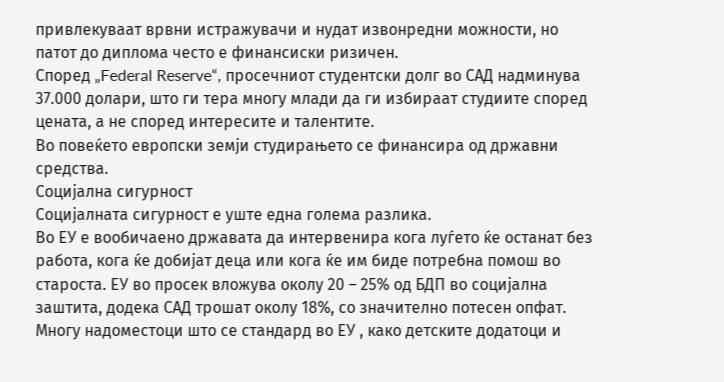привлекуваат врвни истражувачи и нудат извонредни можности, но патот до диплома често е финансиски ризичен.
Според „Federal Reserve“, просечниот студентски долг во САД надминува 37.000 долари, што ги тера многу млади да ги избираат студиите според цената, а не според интересите и талентите.
Во повеќето европски земји студирањето се финансира од државни средства.
Социјална сигурност
Социјалната сигурност е уште една голема разлика.
Во ЕУ е вообичаено државата да интервенира кога луѓето ќе останат без работа, кога ќе добијат деца или кога ќе им биде потребна помош во староста. ЕУ во просек вложува околу 20 – 25% од БДП во социјална заштита, додека САД трошат околу 18%, со значително потесен опфат. Многу надоместоци што се стандард во ЕУ , како детските додатоци и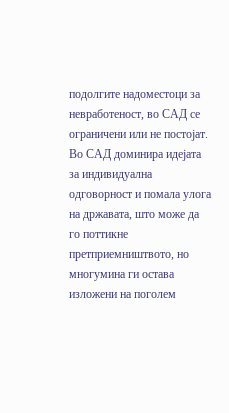подолгите надоместоци за невработеност, во САД се ограничени или не постојат.
Во САД доминира идејата за индивидуална одговорност и помала улога на државата, што може да го поттикне претприемништвото, но многумина ги остава изложени на поголем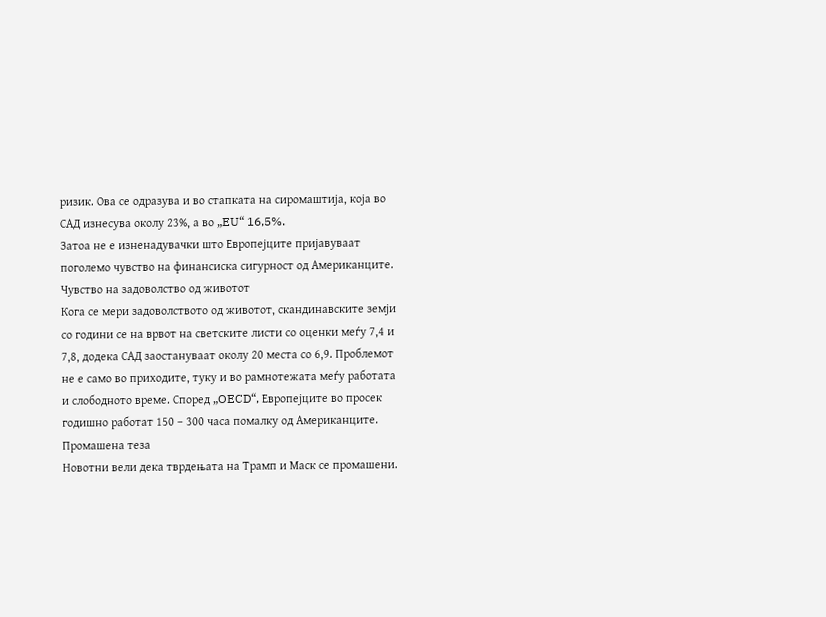ризик. Ова се одразува и во стапката на сиромаштија, која во САД изнесува околу 23%, а во „EU“ 16,5%.
Затоа не е изненадувачки што Европејците пријавуваат поголемо чувство на финансиска сигурност од Американците.
Чувство на задоволство од животот
Кога се мери задоволството од животот, скандинавските земји со години се на врвот на светските листи со оценки меѓу 7,4 и 7,8, додека САД заостануваат околу 20 места со 6,9. Проблемот не е само во приходите, туку и во рамнотежата меѓу работата и слободното време. Според „OECD“, Европејците во просек годишно работат 150 – 300 часа помалку од Американците.
Промашена теза
Новотни вели дека тврдењата на Трамп и Маск се промашени.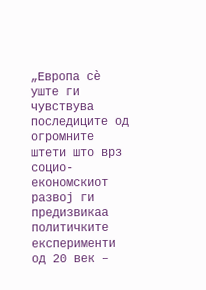„Европа сè уште ги чувствува последиците од огромните штети што врз социо-економскиот развој ги предизвикаа политичките експерименти од 20 век –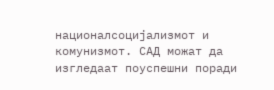националсоцијализмот и комунизмот. САД можат да изгледаат поуспешни поради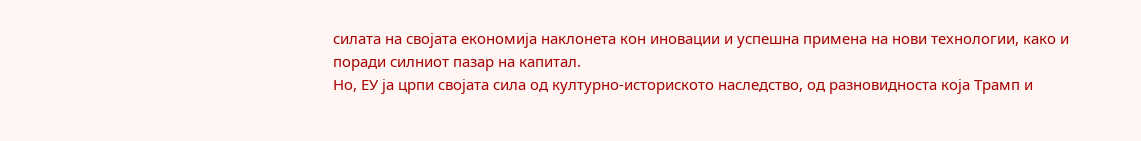силата на својата економија наклонета кон иновации и успешна примена на нови технологии, како и поради силниот пазар на капитал.
Но, ЕУ ја црпи својата сила од културно-историското наследство, од разновидноста која Трамп и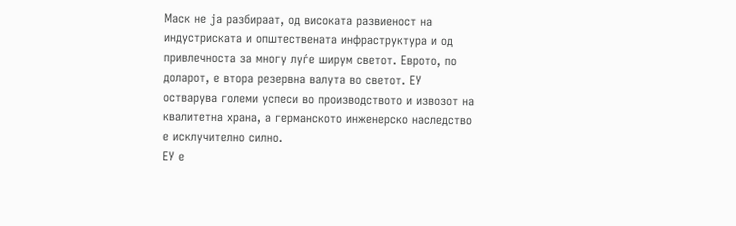Маск не ја разбираат, од високата развиеност на индустриската и општествената инфраструктура и од привлечноста за многу луѓе ширум светот. Еврото, по доларот, е втора резервна валута во светот. ЕУ остварува големи успеси во производството и извозот на квалитетна храна, а германското инженерско наследство е исклучително силно.
ЕУ е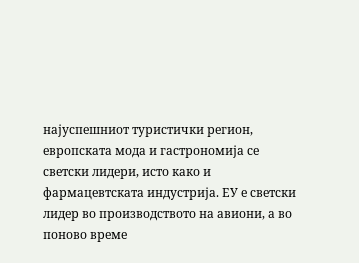најуспешниот туристички регион, европската мода и гастрономија се светски лидери, исто како и фармацевтската индустрија. ЕУ е светски лидер во производството на авиони, а во поново време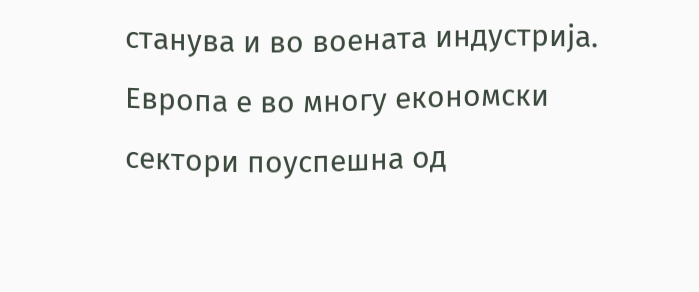станува и во воената индустрија. Европа е во многу економски сектори поуспешна од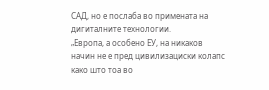САД, но е послаба во примената на дигиталните технологии.
„Европа, а особено ЕУ, на никаков начин не е пред цивилизациски колапс како што тоа во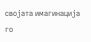својата имагинација го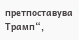претпоставува Трамп“,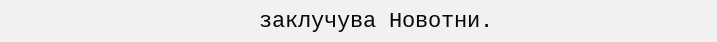заклучува Новотни.